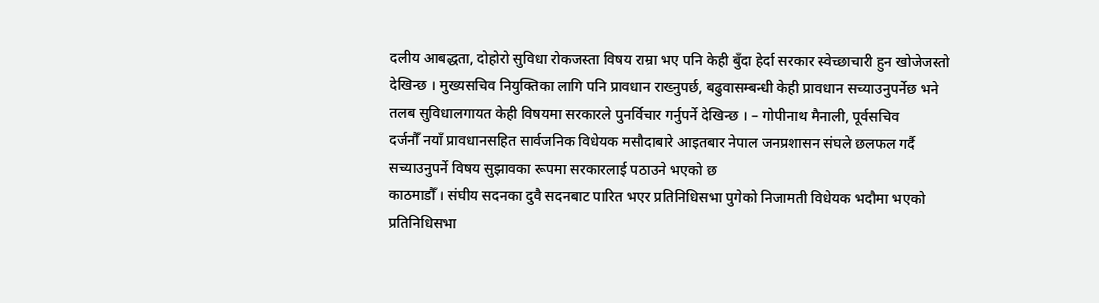दलीय आबद्धता, दोहोरो सुविधा रोकजस्ता विषय राम्रा भए पनि केही बुँदा हेर्दा सरकार स्वेच्छाचारी हुन खोजेजस्तो देखिन्छ । मुख्यसचिव नियुक्तिका लागि पनि प्रावधान राख्नुपर्छ, बढुवासम्बन्धी केही प्रावधान सच्याउनुपर्नेछ भने तलब सुविधालगायत केही विषयमा सरकारले पुनर्विचार गर्नुपर्ने देखिन्छ । – गोपीनाथ मैनाली, पूर्वसचिव
दर्जनौँ नयाँ प्रावधानसहित सार्वजनिक विधेयक मसौदाबारे आइतबार नेपाल जनप्रशासन संघले छलफल गर्दै सच्याउनुपर्ने विषय सुझावका रूपमा सरकारलाई पठाउने भएको छ
काठमाडौँ । संघीय सदनका दुवै सदनबाट पारित भएर प्रतिनिधिसभा पुगेको निजामती विधेयक भदौमा भएको प्रतिनिधिसभा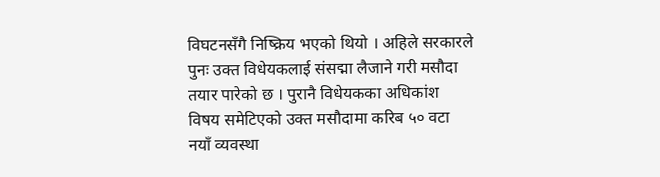विघटनसँगै निष्क्रिय भएको थियो । अहिले सरकारले पुनः उक्त विधेयकलाई संसद्मा लैजाने गरी मसौदा तयार पारेको छ । पुरानै विधेयकका अधिकांश विषय समेटिएको उक्त मसौदामा करिब ५० वटा नयाँ व्यवस्था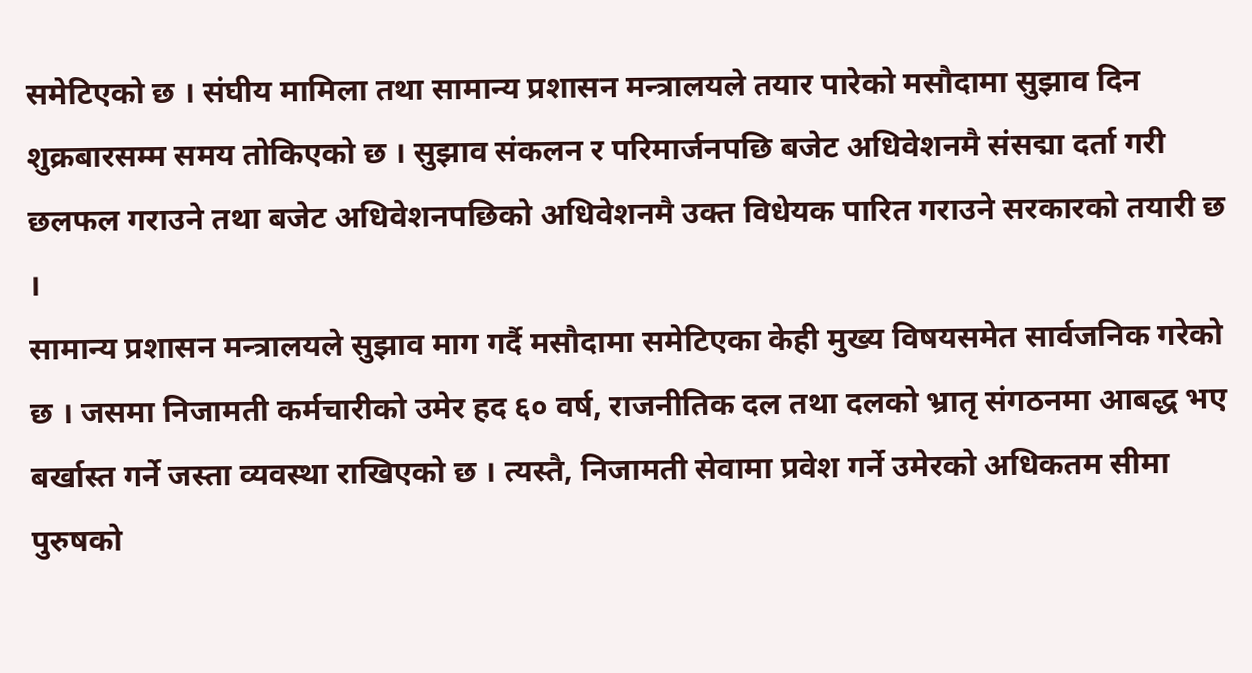समेटिएको छ । संघीय मामिला तथा सामान्य प्रशासन मन्त्रालयले तयार पारेको मसौदामा सुझाव दिन शुक्रबारसम्म समय तोकिएको छ । सुझाव संकलन र परिमार्जनपछि बजेट अधिवेशनमै संसद्मा दर्ता गरी छलफल गराउने तथा बजेट अधिवेशनपछिको अधिवेशनमै उक्त विधेयक पारित गराउने सरकारको तयारी छ ।
सामान्य प्रशासन मन्त्रालयले सुझाव माग गर्दै मसौदामा समेटिएका केही मुख्य विषयसमेत सार्वजनिक गरेको छ । जसमा निजामती कर्मचारीको उमेर हद ६० वर्ष, राजनीतिक दल तथा दलको भ्रातृ संगठनमा आबद्ध भए बर्खास्त गर्ने जस्ता व्यवस्था राखिएको छ । त्यस्तै, निजामती सेवामा प्रवेश गर्ने उमेरको अधिकतम सीमा पुरुषको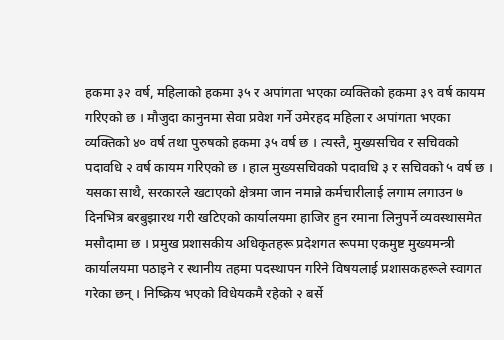हकमा ३२ वर्ष, महिलाको हकमा ३५ र अपांगता भएका व्यक्तिको हकमा ३९ वर्ष कायम गरिएको छ । मौजुदा कानुनमा सेवा प्रवेश गर्ने उमेरहद महिला र अपांगता भएका व्यक्तिको ४० वर्ष तथा पुरुषको हकमा ३५ वर्ष छ । त्यस्तै, मुख्यसचिव र सचिवको पदावधि २ वर्ष कायम गरिएको छ । हाल मुख्यसचिवको पदावधि ३ र सचिवको ५ वर्ष छ ।
यसका साथै, सरकारले खटाएको क्षेत्रमा जान नमान्ने कर्मचारीलाई लगाम लगाउन ७ दिनभित्र बरबुझारथ गरी खटिएको कार्यालयमा हाजिर हुन रमाना लिनुपर्ने व्यवस्थासमेत मसौदामा छ । प्रमुख प्रशासकीय अधिकृतहरू प्रदेशगत रूपमा एकमुष्ट मुख्यमन्त्री कार्यालयमा पठाइने र स्थानीय तहमा पदस्थापन गरिने विषयलाई प्रशासकहरूले स्वागत गरेका छन् । निष्क्रिय भएको विधेयकमै रहेको २ बर्से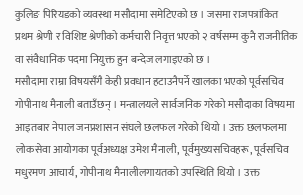कुलिङ पिरियडको व्यवस्था मसौदामा समेटिएको छ । जसमा राजपत्रांकित प्रथम श्रेणी र विशिष्ट श्रेणीको कर्मचारी निवृत्त भएको २ वर्षसम्म कुनै राजनीतिक वा संवैधानिक पदमा नियुक्त हुन बन्देज लगाइएको छ ।
मसौदामा राम्रा विषयसँगै केही प्रवधान हटाउनैपर्ने खालका भएको पूर्वसचिव गोपीनाथ मैनाली बताउँछन् । मन्त्रालयले सार्वजनिक गरेको मसौदाका विषयमा आइतबार नेपाल जनप्रशासन संघले छलफल गरेको थियो । उक्त छलफलमा लोकसेवा आयोगका पूर्वअध्यक्ष उमेश मैनाली, पूर्वमुख्यसचिवहरू, पूर्वसचिव मधुरमण आचार्य, गोपीनाथ मैनालीलगायतको उपस्थिति थियो । उक्त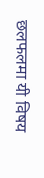छलफलमा यी विषय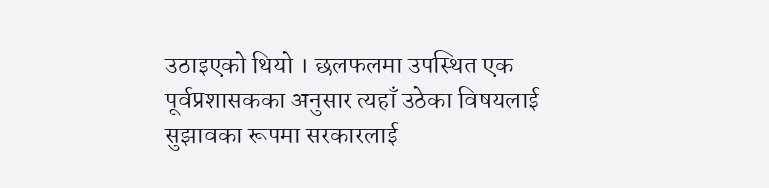उठाइएको थियो । छलफलमा उपस्थित एक पूर्वप्रशासकका अनुसार त्यहाँ उठेका विषयलाई सुझावका रूपमा सरकारलाई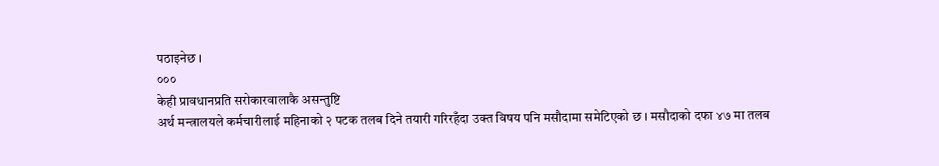पठाइनेछ ।
०००
केही प्रावधानप्रति सरोकारवालाकै असन्तुष्टि
अर्थ मन्त्रालयले कर्मचारीलाई महिनाको २ पटक तलब दिने तयारी गरिरहँदा उक्त विषय पनि मसौदामा समेटिएको छ । मसौदाको दफा ४७ मा तलब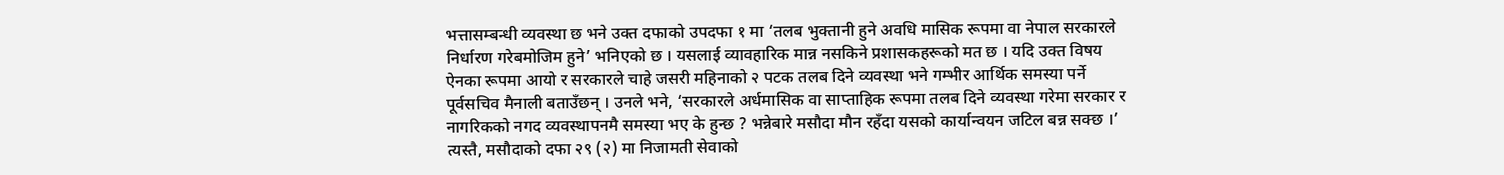भत्तासम्बन्धी व्यवस्था छ भने उक्त दफाको उपदफा १ मा ‘तलब भुक्तानी हुने अवधि मासिक रूपमा वा नेपाल सरकारले निर्धारण गरेबमोजिम हुने’ भनिएको छ । यसलाई व्यावहारिक मान्न नसकिने प्रशासकहरूको मत छ । यदि उक्त विषय ऐनका रूपमा आयो र सरकारले चाहे जसरी महिनाको २ पटक तलब दिने व्यवस्था भने गम्भीर आर्थिक समस्या पर्ने पूर्वसचिव मैनाली बताउँछन् । उनले भने, ‘सरकारले अर्धमासिक वा साप्ताहिक रूपमा तलब दिने व्यवस्था गरेमा सरकार र नागरिकको नगद व्यवस्थापनमै समस्या भए के हुन्छ ? भन्नेबारे मसौदा मौन रहँदा यसको कार्यान्वयन जटिल बन्न सक्छ ।’
त्यस्तै, मसौदाको दफा २९ (२) मा निजामती सेवाको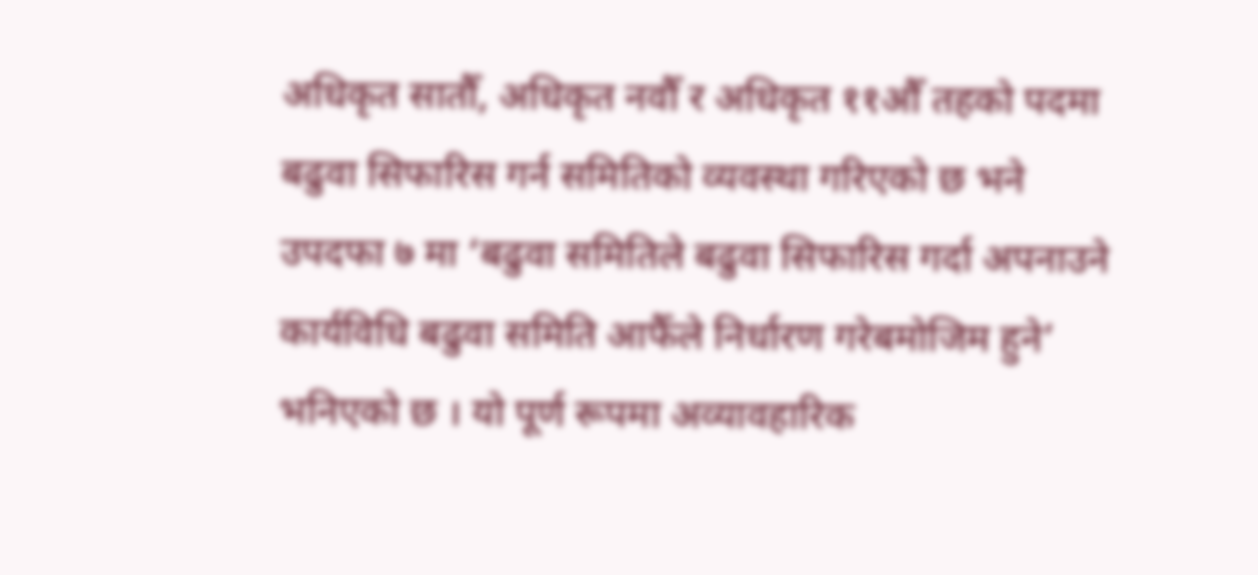अधिकृत सातौँ, अधिकृत नवौँ र अधिकृत ११औँ तहको पदमा बढुवा सिफारिस गर्न समितिको व्यवस्था गरिएको छ भने उपदफा ७ मा ‘बढुवा समितिले बढुवा सिफारिस गर्दा अपनाउने कार्यविधि बढुवा समिति आफैँले निर्धारण गरेबमोजिम हुने’ भनिएको छ । यो पूर्ण रूपमा अव्यावहारिक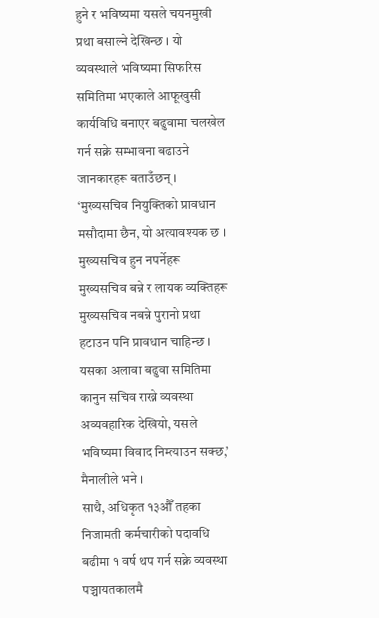हुने र भविष्यमा यसले चयनमुखी प्रथा बसाल्ने देखिन्छ । यो व्यवस्थाले भविष्यमा सिफरिस समितिमा भएकाले आफूखुसी कार्यविधि बनाएर बढुवामा चलखेल गर्न सक्ने सम्भावना बढाउने जानकारहरू बताउँछन् । ‘मुख्यसचिव नियुक्तिको प्रावधान मसौदामा छैन, यो अत्यावश्यक छ । मुख्यसचिव हुन नपर्नेहरू मुख्यसचिव बन्ने र लायक व्यक्तिहरू मुख्यसचिव नबन्ने पुरानो प्रथा हटाउन पनि प्रावधान चाहिन्छ । यसका अलावा बढुवा समितिमा कानुन सचिव राख्ने व्यवस्था अव्यवहारिक देखियो, यसले भविष्यमा विवाद निम्त्याउन सक्छ,’ मैनालीले भने ।
साथै, अधिकृत १३औँ तहका निजामती कर्मचारीको पदावधि बढीमा १ वर्ष थप गर्न सक्ने व्यवस्था पञ्चायतकालमै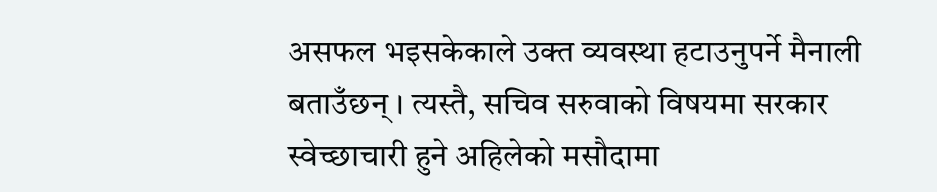असफल भइसकेकाले उक्त व्यवस्था हटाउनुपर्ने मैनाली बताउँछन् । त्यस्तै, सचिव सरुवाको विषयमा सरकार स्वेच्छाचारी हुने अहिलेको मसौदामा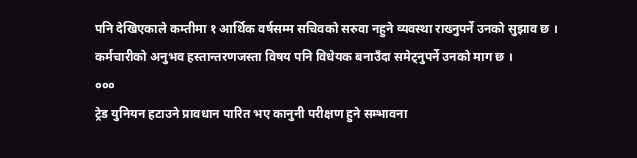पनि देखिएकाले कम्तीमा १ आर्थिक वर्षसम्म सचिवको सरुवा नहुने व्यवस्था राख्नुपर्ने उनको सुझाव छ । कर्मचारीको अनुभव हस्तान्तरणजस्ता विषय पनि विधेयक बनाउँदा समेट्नुपर्ने उनको माग छ ।
०००
ट्रेड युनियन हटाउने प्रावधान पारित भए कानुनी परीक्षण हुने सम्भावना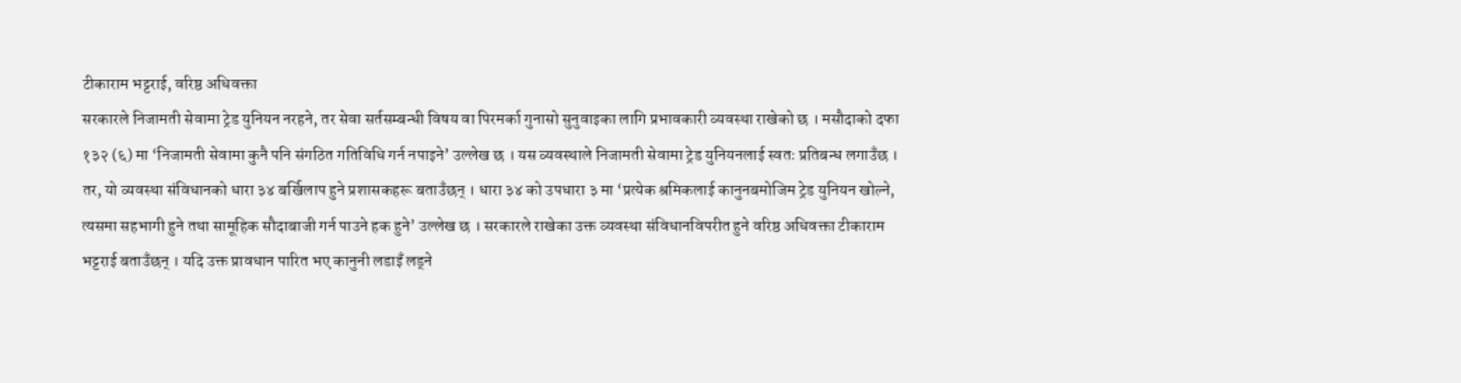टीकाराम भट्टराई, वरिष्ठ अधिवक्ता
सरकारले निजामती सेवामा ट्रेड युनियन नरहने, तर सेवा सर्तसम्बन्धी विषय वा पिरमर्का गुनासो सुनुवाइका लागि प्रभावकारी व्यवस्था राखेको छ । मसौदाको दफा १३२ (६) मा ‘निजामती सेवामा कुनै पनि संगठित गतिविधि गर्न नपाइने’ उल्लेख छ । यस व्यवस्थाले निजामती सेवामा ट्रेड युनियनलाई स्वतः प्रतिबन्ध लगाउँछ । तर, यो व्यवस्था संविधानको धारा ३४ बर्खिलाप हुने प्रशासकहरू बताउँछन् । धारा ३४ को उपधारा ३ मा ‘प्रत्येक श्रमिकलाई कानुनबमोजिम ट्रेड युनियन खोल्ने, त्यसमा सहभागी हुने तथा सामूहिक सौदाबाजी गर्न पाउने हक हुने’ उल्लेख छ । सरकारले राखेका उक्त व्यवस्था संविधानविपरीत हुने वरिष्ठ अधिवक्ता टीकाराम भट्टराई बताउँछन् । यदि उक्त प्रावधान पारित भए कानुनी लडाइँ लड्ने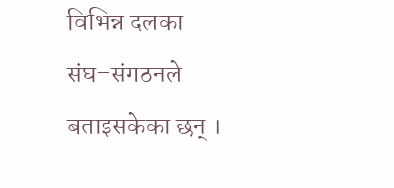विभिन्न दलका संघ–संगठनले बताइसकेका छन् ।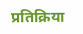प्रतिक्रिया